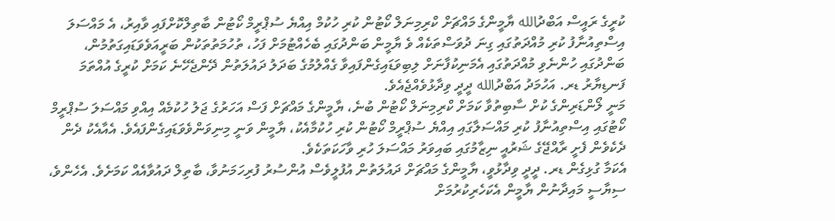ކުރީގެ ރައީސް އަބްދުالله ޔާމީންގެ މައްޗަށް ކްރިމިނަލް ކޯޓުން ކުރި ހުކުމް އިއްޔެ ސުޕްރީމް ކޯޓުން ބާތިލްކޮށްފައި ވާއިރު، އެ މައްސަލަ އިސްތިއުނާފު ކުރި މުއްދަތުގައި ގިނަ ދުވަސްތަކެއް ވެ ޔާމީން ބަންދުގައި ބެހެއްޓުމަށް ފަހު، ތުހުމަތުތަކުން ބަރީއަވެވަޑައިގަތުމުން، ބަންދުގައި ހުންނެވި މުއްދަތުގައި އެމަނިކުފާނަށް ލިބިވަޑައިގެންފައިވާ ގެއްލުމުގެ ބަދަލު ދައުލަތުން ދޭންޖެހޭނެ ކަމަށް ކުރީގެ އުއްތަމަ ފަނޑިޔާރު ޑރ. އަހުމަދު އަބްދުالله ދީދީ ވިދާޅުވެއްޖެއެވެ.
މަނީ ލޯންޑަރިންގެ ކުށް ސާބިތުވާ ކަމަށް ކްރިމިނަލް ކޯޓުން ބުނެ، ޔާމީންގެ މައްޗަށް ފަސް އަހަރުގެ ޖަލު ހުކުމެއް އިއްވި މައްސަލަ ސުޕްރީމް ކޯޓުގައި އިސްތިއުނާފު ކުރި މައްސަލާގައި އިއްޔެ ސުޕްރީމް ކޯޓުން ކުރި ހުކުމާއެކު، ޔާމީން ވަނީ މިނިވަންވެވަޑައިގެންފައެވެ. އެއާއެކު ދެން ދެކެވެން ފެށީ ރާއްޖޭގެ ޝަރުއީ ނިޒާމުގައި ބައިވަރު މައްސަލަ ހުރި ވާހަކަތަކެވެ.
އެކަމާ ގުޅިގެން ޑރ. ދީދީ ވިދާޅުވީ، ޔާމީންގެ މައްޗަށް ދައުލަތުން އުފުލީވެސް އުންސުރު ފުރިހަމަނުވާ، ބާތިލް ދައުވާއެއް ކަމަށެވެ. އެހެންވެ، ސިޔާސީ މައިދާނުން ޔާމީން އެކަހެރިކުރުމަށް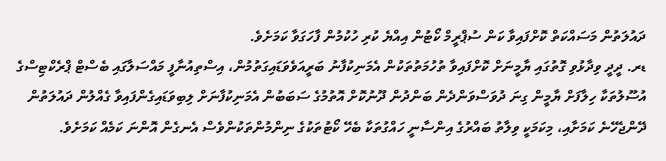ދައުލަތުން މަސައްކަތް ކޮށްފައިވާ ކަން ސުޕްރީމް ކޯޓުން އިއްޔެ ކުރި ހުކުމުން ފާހަގަވާ ކަމަށެވެ.
ޑރ. ދީދީ ވިދާޅުވި ގޮތުގައި ޔާމީނަށް ކޮށްފައިވާ ތުހުމަތުތަކުން އެމަނިކުފާނު ބަރީއަވެވަޑައިގަތުމުން، އިސްތިއުނާފީ މައްސަލާގައި ބެސްޓް ޕްރެކްޓިސްގެ އުސޫލުތަކާ ހިލާފަށް ޔާމީން ގިނަ ދުވަސްވަންދެން ބަންދުން ދޫނުކޮށް އޮތުމުގެ ސަބަބުން އެމަނިކުފާނަށް ލިބިވަޑައިގެންފައިވާ ގެއްލުން ދައުލަތުން ދޭންޖެހޭނެ ކަމަށާއި، މިކަމަކީ ވިލާތު ބައްރުގެ އިންސާނީ ހައްގުތަކާ ބެހޭ ކޯޓުތަކުގެ ނިންމުންތަކުންވެސް އެނގެން އޮންނަ ކަމެއް ކަމަށެވެ.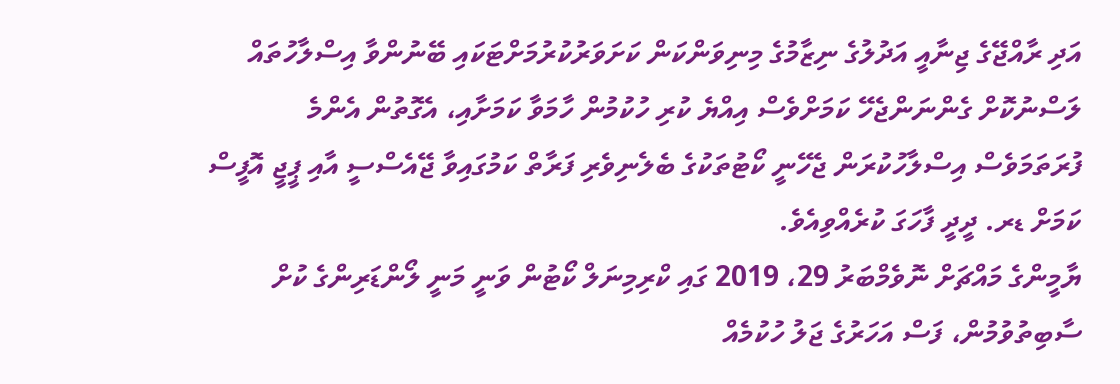އަދި ރާއްޖޭގެ ޖިނާއީ އަދުލުގެ ނިޒާމުގެ މިނިވަންކަން ކަށަވަރުކުރުމަށްޓަކައި ބޭނުންވާ އިސްލާހުތައް ލަސްނުކޮށް ގެންނަންޖެހޭ ކަމަށްވެސް އިއްޔެ ކުރި ހުކުމުން ހާމަވާ ކަމަށާއި، އެގޮތުން އެންމެ ފުރަތަމަވެސް އިސްލާހުކުރަން ޖެހޭނީ ކޯޓުތަކުގެ ބެލެނިވެރި ފަރާތް ކަމުގައިވާ ޖޭއެސްސީ އާއި ޕީޖީ އޮފީސް ކަމަށް ޑރ. ދީދީ ފާހަގަ ކުރެއްވިއެވެ.
ޔާމީންގެ މައްޗަށް ނޮވެމްބަރު 29، 2019 ގައި ކްރިމިނަލް ކޯޓުން ވަނީ މަނީ ލޯންޑަރިންގެ ކުށް ސާބިތުވުމުން، ފަސް އަހަރުގެ ޖަލު ހުކުމެއް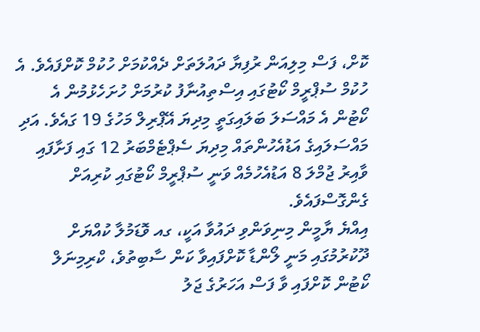ކޮށް، ފަސް މިލިއަން ރުފިޔާ ދައުލަތަށް ދެއްކުމަށް ހުކުމް ކޮށްފައެވެ. އެ ހުކުމް ސުޕްރީމް ކޯޓުގައި އިސްތިއުނާފު ކުރުމަށް ހުށަހެޅުމުން އެ ކޯޓުން އެ މައްސަލަ ބަލައިގަތީ މިދިޔަ އޭޕްރިލް މަހުގެ 19 ގައެވެ. އަދި މައްސަލައިގެ އަޑުއެހުންތައް މިދިޔަ ސެޕްޓެމްބަރު 12 ގައި ފަށާފައި ވާއިރު ޖުމްލަ 8 އަޑުއެހުމެއް ވަނީ ސުޕްރީމް ކޯޓުގައި ކުރިއަށް ގެންގޮސްފައެވެ.
އިއްޔެ ޔާމީން މިނިވަންވި ދައުވާ އަކީ، ގއ ވޮޑަމުލާ ކުއްޔަށް ދޫކުރުމުގައި މަނީ ލޯންޑާ ކޮށްފައިވާ ކަން ސާބިތުވެ، ކްރިމިނަލް ކޯޓުން ކޮށްފައި ވާ ފަސް އަހަރުގެ ޖަލު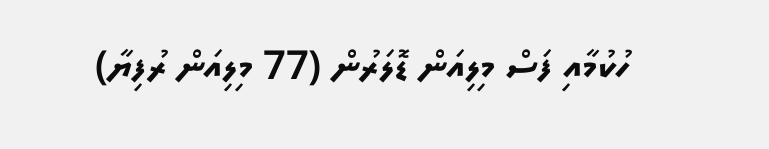ހުކުމާއި ފަސް މިލިއަން ޑޮލަރުން (77 މިލިއަން ރުފިޔާ)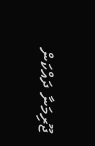ޖޫރިމަނާ ދައްކަން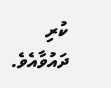ކުރި ދައުވާއެވެ.